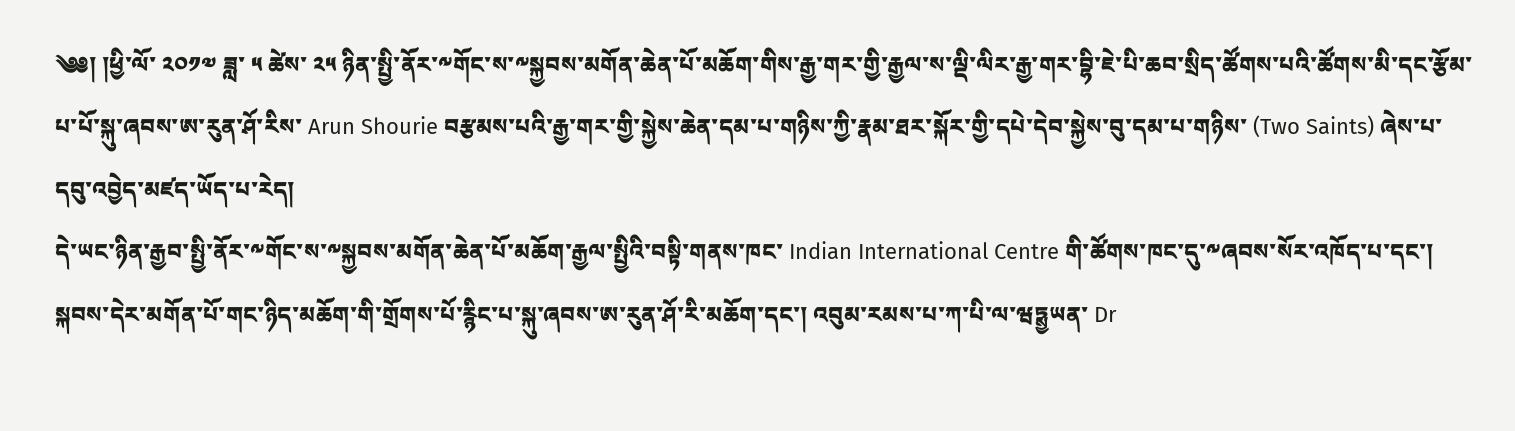༄༅། །ཕྱི་ལོ་ ༢༠༡༧ ཟླ་ ༥ ཚེས་ ༢༥ ཉིན་སྤྱི་ནོར་༸གོང་ས་༸སྐྱབས་མགོན་ཆེན་པོ་མཆོག་གིས་རྒྱ་གར་གྱི་རྒྱལ་ས་ལྡི་ལིར་རྒྱ་གར་བྷི་ཇེ་པི་ཆབ་སྲིད་ཚོགས་པའི་ཚོགས་མི་དང་རྩོམ་པ་པོ་སྐུ་ཞབས་ཨ་རུན་ཤོ་རིས་ Arun Shourie བརྩམས་པའི་རྒྱ་གར་གྱི་སྐྱེས་ཆེན་དམ་པ་གཉིས་ཀྱི་རྣམ་ཐར་སྐོར་གྱི་དཔེ་དེབ་སྐྱེས་བུ་དམ་པ་གཉིས་ (Two Saints) ཞེས་པ་དབུ་འབྱེད་མཛད་ཡོད་པ་རེད།
དེ་ཡང་ཉིན་རྒྱབ་སྤྱི་ནོར་༸གོང་ས་༸སྐྱབས་མགོན་ཆེན་པོ་མཆོག་རྒྱལ་སྤྱིའི་བསྟི་གནས་ཁང་ Indian International Centre གི་ཚོགས་ཁང་དུ་༸ཞབས་སོར་འཁོད་པ་དང་། སྐབས་དེར་མགོན་པོ་གང་ཉིད་མཆོག་གི་གྲོགས་པོ་རྙིང་པ་སྐུ་ཞབས་ཨ་རུན་ཤོ་རི་མཆོག་དང་། འབུམ་རམས་པ་ཀ་པི་ལ་ཝཏྶྱཡན་ Dr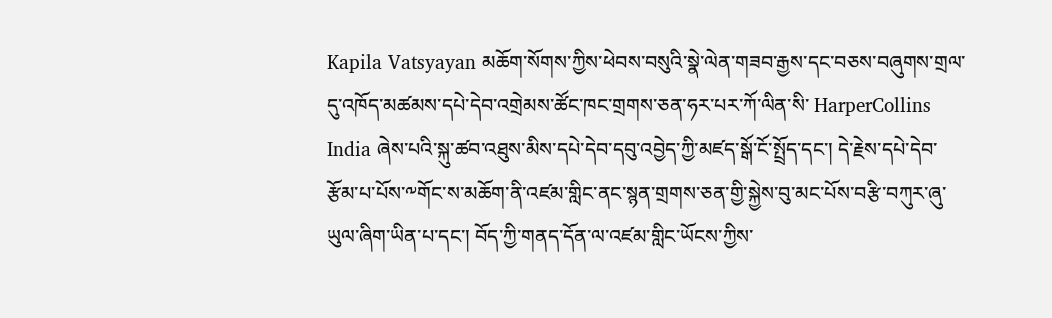Kapila Vatsyayan མཆོག་སོགས་ཀྱིས་ཕེབས་བསུའི་སྣེ་ལེན་གཟབ་རྒྱས་དང་བཅས་བཞུགས་གྲལ་དུ་འཁོད་མཚམས་དཔེ་དེབ་འགྲེམས་ཚོང་ཁང་གྲགས་ཅན་ཧར་པར་ཀོ་ལིན་སི་ HarperCollins India ཞེས་པའི་སྐུ་ཚབ་འཐུས་མིས་དཔེ་དེབ་དབུ་འབྱེད་ཀྱི་མཛད་སྒོ་ངོ་སྤྲོད་དང་། དེ་རྗེས་དཔེ་དེབ་རྩོམ་པ་པོས་༸གོང་ས་མཆོག་ནི་འཛམ་གླིང་ནང་སྙན་གྲགས་ཅན་གྱི་སྐྱེས་བུ་མང་པོས་བརྩི་བཀུར་ཞུ་ཡུལ་ཞིག་ཡིན་པ་དང་། བོད་ཀྱི་གནད་དོན་ལ་འཛམ་གླིང་ཡོངས་ཀྱིས་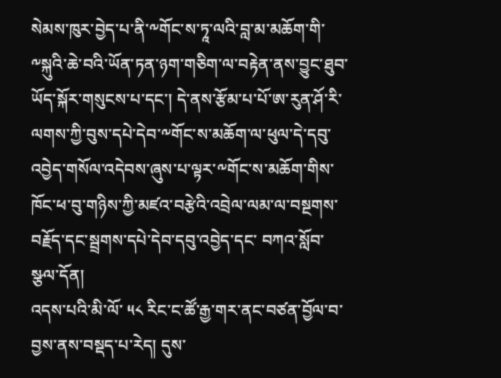སེམས་ཁུར་བྱེད་པ་ནི་༸གོང་ས་ཏཱ་ལའི་བླ་མ་མཆོག་གི་༸སྐུའི་ཆེ་བའི་ཡོན་ཏན་ཉག་གཅིག་ལ་བརྟེན་ནས་བྱུང་ཐུབ་ཡོད་སྐོར་གསུངས་པ་དང་། དེ་ནས་རྩོམ་པ་པོ་ཨ་རུན་ཤོ་རི་ལགས་ཀྱི་བུས་དཔེ་དེབ་༸གོང་ས་མཆོག་ལ་ཕུལ་དེ་དབུ་འབྱེད་གསོལ་འདེབས་ཞུས་པ་ལྟར་༸གོང་ས་མཆོག་གིས་ཁོང་ཕ་བུ་གཉིས་ཀྱི་མཛའ་བརྩེའི་འབྲེལ་ལམ་ལ་བསྔགས་བརྗོད་དང་སྦྲགས་དཔེ་དེབ་དབུ་འབྱེད་དང་ བཀའ་སློབ་སྩལ་དོན།
འདས་པའི་མི་ལོ་ ༥༨ རིང་ང་ཚོ་རྒྱ་གར་ནང་བཙན་བྱོལ་བ་བྱས་ནས་བསྡད་པ་རེད། དུས་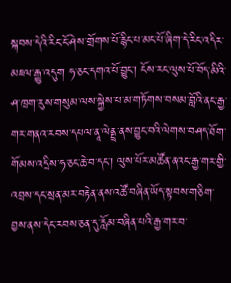སྐབས་དེའི་རིང་ངོ་ཤེས་གྲོགས་པོ་རྙིང་པ་མང་པོ་ཞིག་དེ་རིང་འདིར་མཇལ་རྒྱུ་འདུག ཧ་ཅང་དགའ་པོ་བྱུང་། ངོས་རང་ལུས་པོ་བོད་མིའི་ཤ་ཁྲག་རུས་གསུམ་ལས་སྐྱེས་པ་མ་གཏོགས་བསམ་བློའི་ནང་རྒྱ་གར་གནའ་རབས་དཔལ་ནཱ་ལེནྡྲ་ནས་བྱུང་བའི་ལེགས་བཤད་ཐོག་གོམས་འདྲིས་ཧ་ཅང་ཆེ་བ་དང་། ལུས་པོར་མཚོན་ནའང་རྒྱ་གར་གྱི་འབྲས་དང་སྲན་མར་བརྟེན་ནས་འཚོ་བཞིན་ཡོད་སྟབས་གཅིག་བྱས་ནས་དེང་རབས་ཅན་དུ་རློམ་བཞིན་པའི་རྒྱ་གར་བ་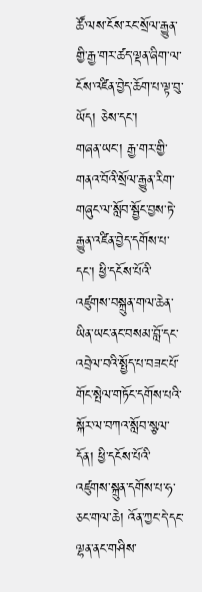ཚོ་ལས་ངོས་རང་སྲོལ་རྒྱུན་གྱི་རྒྱ་གར་ཚད་ལྡན་ཞིག་ལ་ངོས་འཛིན་བྱེད་ཆོག་པ་ལྟ་བུ་ཡོད། ཅེས་དང་།
གཞན་ཡང་། རྒྱ་གར་གྱི་གནའ་བོའི་སྲོལ་རྒྱུན་རིག་གཞུང་ལ་སློབ་སྦྱོང་བྱས་ཏེ་རྒྱུན་འཛིན་བྱེད་དགོས་པ་དང་། ཕྱི་དངོས་པོའི་འཛུགས་བསྐྲུན་གལ་ཆེན་ཡིན་ཡང་ནང་བསམ་བློ་དང་འབྲེལ་བའི་སྤྱོད་པ་བཟང་པོ་གོང་སྤེལ་གཏོང་དགོས་པའི་སྐོར་ལ་བཀའ་སློབ་སྩལ་དོན། ཕྱི་དངོས་པོའི་འཛུགས་སྐྲུན་དགོས་པ་ཧ་ཅང་གལ་ཆེ། འོན་ཀྱང་དེ་དང་ལྷན་ནང་གཤིས་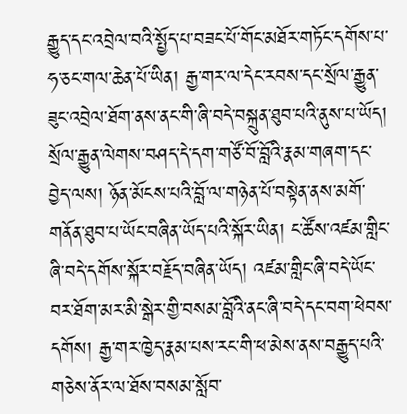རྒྱུད་དང་འབྲེལ་བའི་སྤྱོད་པ་བཟང་པོ་གོང་མཐོར་གཏོང་དགོས་པ་ཧ་ཅང་གལ་ཆེན་པོ་ཡིན། རྒྱ་གར་ལ་དེང་རབས་དང་སྲོལ་རྒྱུན་ཟུང་འབྲེལ་ཐོག་ནས་ནང་གི་ཞི་བདེ་བསྐྲུན་ཐུབ་པའི་ནུས་པ་ཡོད། སྲོལ་རྒྱུན་ལེགས་བཤད་དེ་དག་གཙོ་བོ་བློའི་རྣམ་གཞག་དང་བྱེད་ལས། ཉོན་མོངས་པའི་བློ་ལ་གཉེན་པོ་བསྟེན་ནས་མགོ་གནོན་ཐུབ་པ་ཡོང་བཞིན་ཡོད་པའི་སྐོར་ཡིན། ང་ཚོས་འཛམ་གླིང་ཞི་བདེ་དགོས་སྐོར་བརྗོད་བཞིན་ཡོད། འཛམ་གླིང་ཞི་བདེ་ཡོང་བར་ཐོག་མར་མི་སྒེར་གྱི་བསམ་བློའི་ནང་ཞི་བདེ་དང་བག་ཕེབས་དགོས། རྒྱ་གར་ཁྱེད་རྣམ་པས་རང་གི་ཕ་མེས་ནས་བརྒྱུད་པའི་གཅེས་ནོར་ལ་ཐོས་བསམ་སློབ་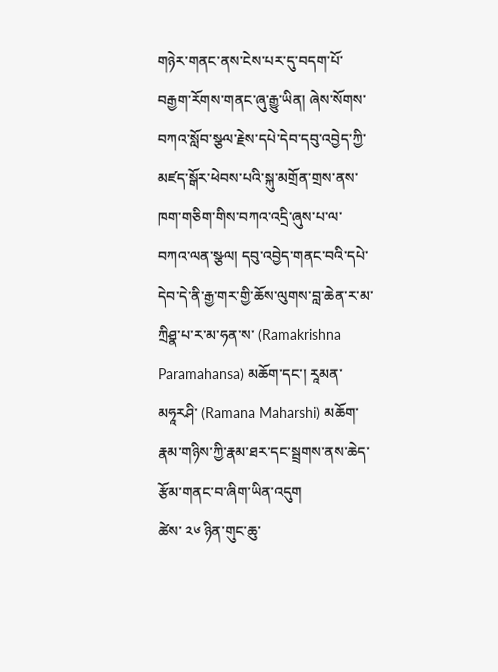གཉེར་གནང་ནས་ངེས་པར་དུ་བདག་པོ་བརྒྱག་རོགས་གནང་ཞུ་རྒྱུ་ཡིན། ཞེས་སོགས་བཀའ་སློབ་སྩལ་རྗེས་དཔེ་དེབ་དབུ་འབྱེད་ཀྱི་མཛད་སྒོར་ཕེབས་པའི་སྐུ་མགྲོན་གྲས་ནས་ཁག་གཅིག་གིས་བཀའ་འདྲི་ཞུས་པ་ལ་བཀའ་ལན་སྩལ། དབུ་འབྱེད་གནང་བའི་དཔེ་དེབ་དེ་ནི་རྒྱ་གར་གྱི་ཆོས་ལུགས་བླ་ཆེན་ར་མ་ཀྲིཤྣ་པ་ར་མ་ཧན་ས་ (Ramakrishna Paramahansa) མཆོག་དང་། རཱམན་མཧཱརཤི་ (Ramana Maharshi) མཆོག་རྣམ་གཉིས་ཀྱི་རྣམ་ཐར་དང་སྦྲགས་ནས་ཆེད་རྩོམ་གནང་བ་ཞིག་ཡིན་འདུག
ཚེས་ ༢༦ ཉིན་གུང་ཆུ་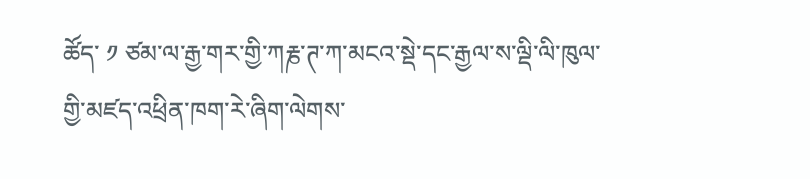ཚོད་ ༡ ཙམ་ལ་རྒྱ་གར་གྱི་ཀརྞ་ཊ་ཀ་མངའ་སྡེ་དང་རྒྱལ་ས་ལྡི་ལི་ཁུལ་གྱི་མཛད་འཕྲིན་ཁག་རེ་ཞིག་ལེགས་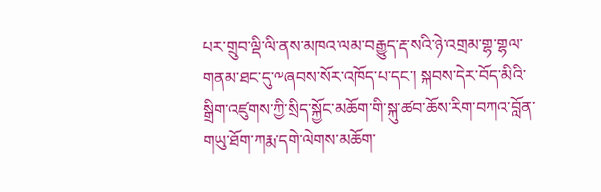པར་གྲུབ་ལྡི་ལི་ནས་མཁའ་ལམ་བརྒྱུད་རྡ་སའི་ཉེ་འགྲམ་གྷ་གྷལ་གནམ་ཐང་དུ་༸ཞབས་སོར་འཁོད་པ་དང་། སྐབས་དེར་བོད་མིའི་སྒྲིག་འཛུགས་ཀྱི་སྲིད་སྐྱོང་མཆོག་གི་སྐུ་ཚབ་ཆོས་རིག་བཀའ་བློན་གཡུ་ཐོག་ཀརྨ་དགེ་ལེགས་མཆོག་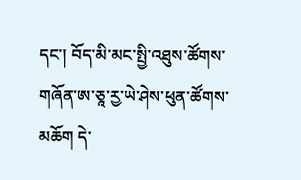དང་། བོད་མི་མང་སྤྱི་འཐུས་ཚོགས་གཞོན་ཨ་ཅཱ་རྱ་ཡེ་ཤེས་ཕུན་ཚོགས་མཆོག དེ་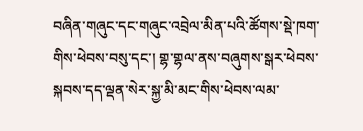བཞིན་གཞུང་དང་གཞུང་འབྲེལ་མིན་པའི་ཚོགས་སྡེ་ཁག་གིས་ཕེབས་བསུ་དང་། གྷ་གྷལ་ནས་བཞུགས་སྒར་ཕེབས་སྐབས་དད་ལྡན་སེར་སྐྱ་མི་མང་གིས་ཕེབས་ལམ་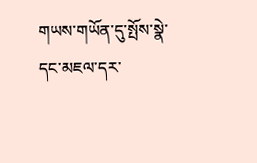གཡས་གཡོན་དུ་སྤོས་སྣེ་དང་མཇལ་དར་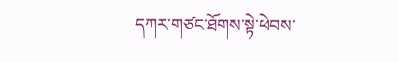དཀར་གཙང་ཐོགས་སྟེ་ཕེབས་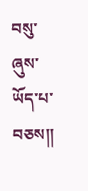བསུ་ཞུས་ཡོད་པ་བཅས།།